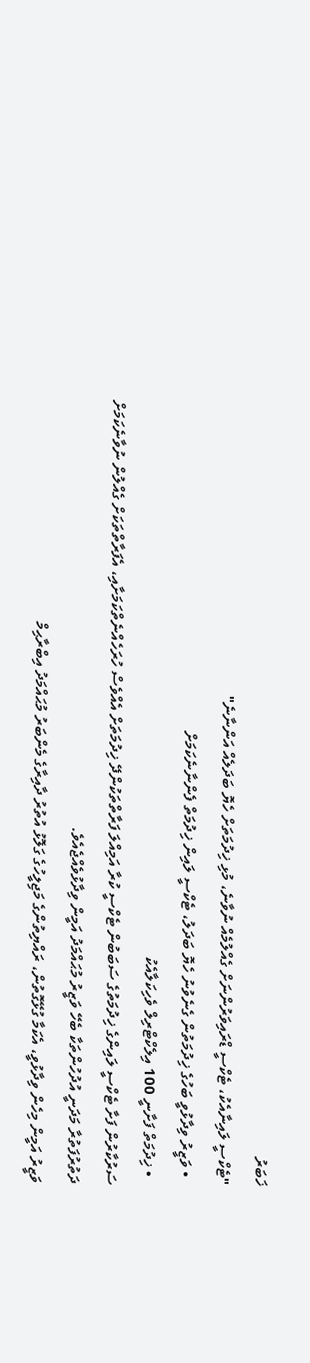ޚަބަރު
"ޓެކްސީ ލައިނާއެކު، ޓެކްސީ ޑްރައިވަރުންނަށް ގެއްލުމެއް ނުވާނެ، މުޅި ޚިދުމަތަށް ހެޔޮ ބަދަލެއް އަންނާނެ"
  • ވަޒީރު ވިދާޅުވީ ބަހުގެ ޚިދުމަތުން ގެނެވުނު ހެޔޮ ބަދަލު، ޓެކްސީ ލައިން ޚިދުމަތް ފެންނާނެކަމަށް
  • ޚިދުމަތް ފަށާނީ 100 އިލެކްޓްރިލް ވެހިކަލާއެކު
ސަރުކާރުން ފަށާ ޓެކްސީ ލައިންގެ ޚިދުމަތުގެ ސަބަބުން ޓެކްސީ ކުރާ އަމިއްލަ ފަރާތްތަކުންދޭ ޚިދުމަތަށް އެއްވެސް ހުރަހެއްނެތްކަމަށާއި، އެފަރާތްތަކަށް ގެއްލުން ނުވާނެކަމަށް ދަތުރުފަތުރާ މަދަނީ އުދުހުންތަކާ ބެހޭ ވަޒީރު މުޙައްމަދު އަމީން ވިދާޅުވެއްޖެއެވެ.
ވަޒީރު އަމީން މިހެން ވިދާޅުވީ، އެކަމާ ގުޅޭގޮތުން، ރައްޔިތުންގެ މަޖިލީހުގެ ގަލޮޅު އުތުރު ދާއިރާގެ މެންބަރު މުޙައްމަދު އިބްރާޙިމް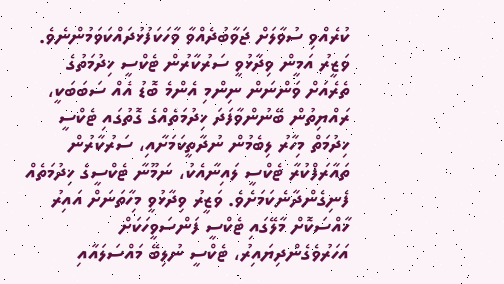ކުރެއްވި ސުވާލަށް ޖަވާބުދެއްވާ ވާހަކަފުޅުދައްކަވަމުންނެވެ.
ވަޒީރު އަމީން ވިދާޅުވީ ސަރުކާރުން ޓެކްސީ ޚިދުމަތުގެ ތެރެއަށް ވަންނަން ނިންމި އެންމެ ބޮޑު އެއް ސަބަބަކީ، ރައްޔިތުން ބޭނުންވާފަދަ ޚިދުމަތެއްގެ ގޮތުގައި ޓެކްސީ ޚިދުމަތް މިހާރު ލިބެމުން ނުދާތީކަމަށާއި، ސަރުކާރުން ތައާރަފްކުރާ ޓެކްސީ ލައިނާއެކު، ނަމޫނާ ޓެކްސީގެ ޚިދުމަތެއް ފެނިގެންދާނެކަމަށެވެ. ވަޒީރު ވިދާޅުވީ މިހާތަނަށް އައިރު ޚާއްސަކޮށް މާލޭގައި ޓެކްސީ ފަންސަވީހަކަށް އަހަރުވެގެންދިޔައިރު، ޓެކްސީ ނުލިބޭ މައްސަލައާއި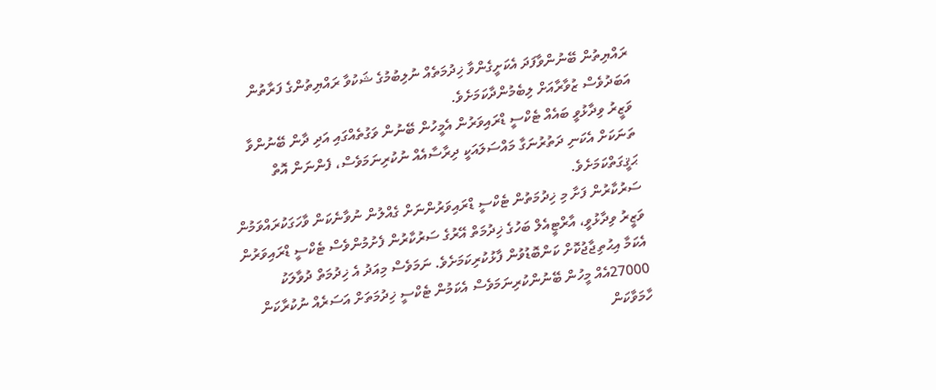ރައްޔިތުން ބޭނުންވާފަދަ އެކަށީގެންވާ ޚިދުމަތެއް ނުލިބުމުގެ ޝަކުވާ ރައްޔިތުންގެ ފަރާތުން އަބަދުވެސް ޒުވާރާއަށް ލިބެމުންދާކަމަށެވެ.
ވަޒީރު ވިދާޅުވީ ބައެއް ޓެކްސީ ޑްރައިވަރުން އެމީހުން ބޭނުން ވަގުތެއްގައި އަދި ދާން ބޭނުންވާ ތަނަކަށް އެކަނި ދަތުރުނަގާ މައްސަލައަކީ ދިރާސާއެއް ނުކުރިނަމަވެސް، ފެންނަން އޮތް ޙަޤީގަތްކަމަށެވެ.
ސަރުކާރުން ފަށާ މި ޚިދުމަތުން ޓެކްސީ ޑްރައިވަރުންނަށް ގެއްލުން ނުވާނެކަން ވާހަގަކުރައްވަމުން ވަޒީރު ވިދާޅުވީ، އާރްޓީއެލް ބަހުގެ ޚިދުމަތް އޭރުގެ ސަރުކާރުން ފެށުމުންވެސް ޓެކްސީ ޑްރައިވަރުން އެކަމާ އިޙުތިޖާޖުކޮށް ކަންބޮޑުވުން ފާޅުކުރިކަމަށެވެ. ނަމަވެސް މިއަދު އެ ޚިދުމަތް ދުވާލަކު 27000އެއް މީހުން ބޭނުންކުރިނަމަވެސް އެކަމުން ޓެކްސީ ޚިދުމަތަށް އަސަރެއް ނުކުރާކަން ހާމަވާކަން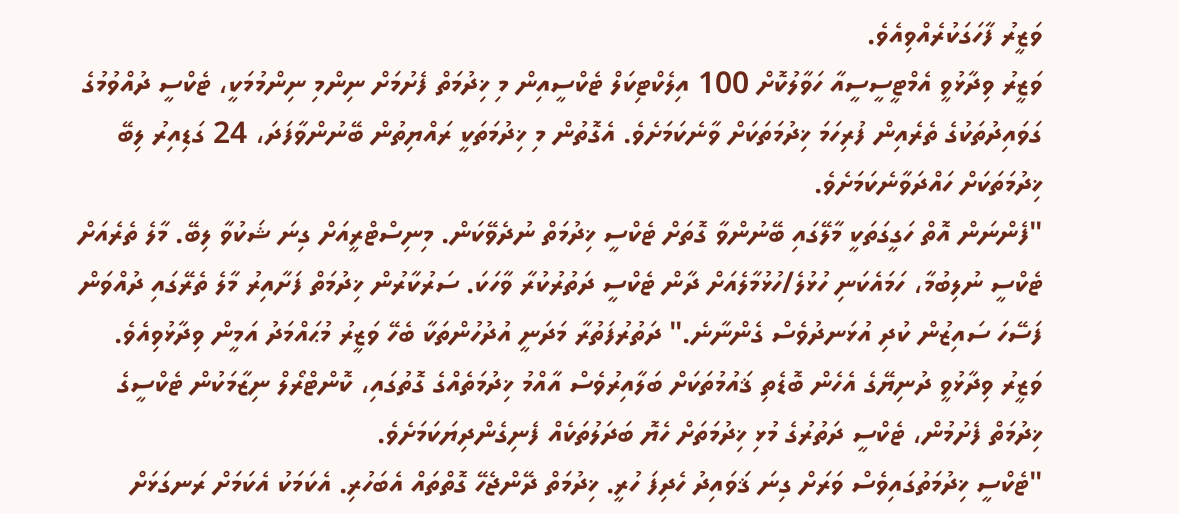ވަޒީރު ފާހަގަކުރެއްވިއެވެ.
ވަޒީރު ވިދާޅުވީ އެމްޓީސީސީއާ ހަވާލުކޮށް 100 އިލެކްޓިކަލް ޓެކްސީއިން މި ޚިދުމަތް ފެށުމަށް ނިންމި ނިންމުމަކީ، ޓެކްސީ ދުއްވުމުގެ ގަވައިދުތަކުގެ ތެރެއިން ފުރިހަމަ ޚިދުމަތަކަށް ވާނެކަމަށެވެ. އެގޮތުން މި ޚިދުމަތަކީ ރައްޔިތުން ބޭނުންވާފަދަ، 24 ގަޑިއިރު ލިބޭ ޚިދުމަތަކަށް ހައްދަވާނެކަމަށެވެ.
"ފެންނަން އޮތް ހަގީގަތަކީ މާލޭގައި ބޭނުންވާ ގޮތަށް ޓެކްސީ ޚިދުމަތް ނުދެވޭކަން. މިނިސްޓްރީއަށް ގިނަ ޝަކުވާ ލިބޭ. މާލެ ތެރެއަށް ޓެކްސީ ނުލިބުމާ، ހަމައެކަނި ހުޅުލެ/ހުޅުމާލެއަށް ދާން ޓެކްސީ ދަތުރުކުރާ ވާހަކަ. ސަރުކާރުން ޚިދުމަތް ފަށާއިރު މާލެ ތެރޭގައި ދުއްވަން ފަސޭހަ ސައިޒުން ކުދި އުޅަނދުވެސް ގެންނާނެ." ދަތުރުފަތުރާ މަދަނީ އުދުހުންތަކާ ބެހޭ ވަޒީރު މުޙައްމަދު އަމީން ވިދާޅުވިއެވެ.
ވަޒީރު ވިދާޅުވީ ދުނިޔޭގެ އެހެން ބޮޑެތި ޤައުމުތަކަށް ބަލާއިރުވެސް އާއްމު ޚިދުމަތެއްގެ ގޮތުގައި، ކޮންޓްރޯލް ނިޒާމަކުން ޓެކްސީގެ ޚިދުމަތް ފެށުމުން، ޓެކްސީ ދަތުރުގެ މުޅި ޚިދުމަތަށް ހެޔޮ ބަދަލުތަކެއް ފެނިގެންދިޔަކަމަށެވެ.
"ޓެކްސީ ޚިދުމަތުގައިވެސް ވަރަށް ގިނަ ޤަވައިދު ހެދިފަ ހުރީ. ޚިދުމަތް ދޭންޖެހޭ ގޮތްތައް އެބަހުރި. އެކަމަކު އެކަމަށް ރަނގަޅަށް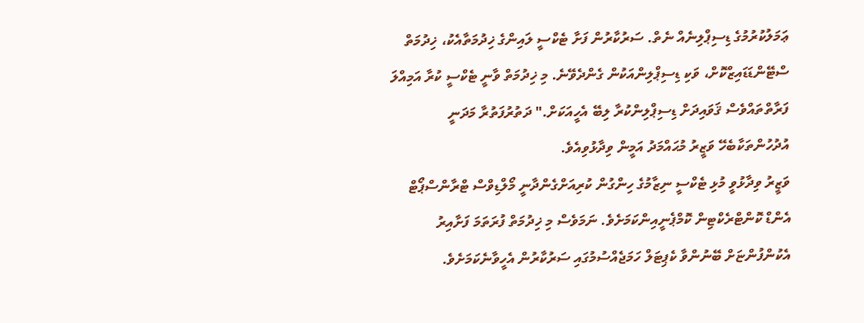ޢަމަލުކުރުމުގެ ޑިސިޕްލިނެއް ނެތް. ސަރުކާރުން ފަށާ ޓެކްސީ ލައިންގެ ޚިދުމަތާއެކު، ޚިދުމަތް ސްޓޭންޑަޑައިޒްކޮށް، ވަކި ޑިސިޕްލިންއަކުން ގެންދެވޭނެ. މި ޚިދުމަތް ވާނީ ޓެކްސީ ކުރާ އަމިއްލަ ފަރާތްތައްވެސް ޤަވައިދަށް ޑިސިޕްލިންކުރާ ލިބޭ އެހީއަކަށް." ދަތުރުފަތުރާ މަދަނީ އުދުހުންތަކާބެހޭ ވަޒީރު މުޙައްމަދު އަމީން ވިދާޅުވިއެވެ.
ވަޒީރު ވިދާޅުވީ މުޅި ޓެކްސީ ނިޒާމުގެ ހިންގުން ކުރިއަށްގެންދާނީ މޯލްޑިވްސް ޓްރާންސްޕޯޓް އެންޑް ކޮންޓްރެކްޓިން ކޮމްޕެނީއިންކަމަށެވެ. ނަމަވެސް މި ޚިދުމަތް ފުރަތަމަ ފަށާއިރު އެކުންފުންޏަށް ބޭނުންވާ ކެޕިޓަލް ހަމަޖެއްސުމުގައި ސަރުކާރުން އެހީވާނެކަމަށެވެ.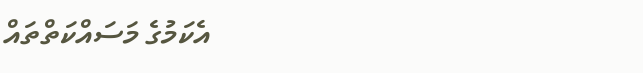އެކަމުގެ މަސައްކަތްތައް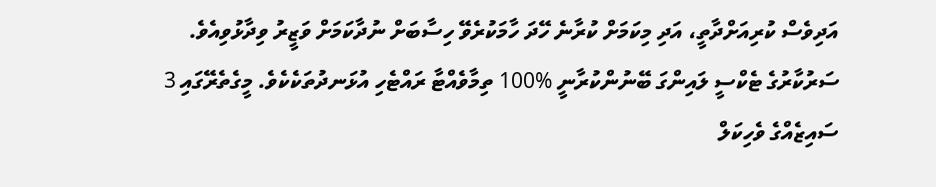އަދިވެސް ކުރިއަށްދާތީ، އަދި މިކަމަށް ކުރާނެ ހޭދަ ހާމަކުރެވޭ ހިސާބަށް ނުދާކަމަށް ވަޒީރު ވިދާޅުވިއެވެ.
ސަރުކާރުގެ ޓެކްސީ ލައިންގަ ބޭނުންކުރާނީ %100 ތިމާވެއްޓާ ރައްޓެހި އުޅަނދުތަކެކެވެ. މީގެތެރޭގައި 3 ސައިޒެއްގެ ވެހިކަލް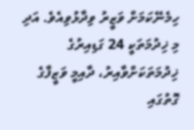ހިމެނޭކަމަށް ވަޒީރު ވިދާޅުވިއެވެ. އަދި މި ޚިދުމަތަކީ 24 ގަޑިއިރުގެ ޚިދުމަތަކަށްވާއިރު، ދާއިމީ ވަޒީފާގެ ގޮތުގައި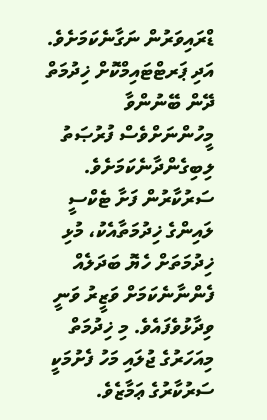ޑްރައިވަރުން ނަގާނެކަމަށެވެ. އަދި ޕަރޓްޓައިމްކޮށް ޚިދުމަތް ދޭން ބޭނުންވާ މީހުންނަށްވެސް ފުރުޞަތު ލިބިގެންދާނެކަމަށެވެ.
ސަރުކާރުން ފަށާ ޓެކްސީ ލައިންގެ ޚިދުމަތާއެކު، މުޅި ޚިދުމަތަށް ހެޔޮ ބަދަލެއް ފެންނާނެކަމަށް ވަޒީރު ވަނީ ވިދާޅުވެފައެވެ. މި ޚިދުމަތް މިއަހަރުގެ ޖުލައި މަހު ފެށުމަކީ ސަރުކާރުގެ ޢަމާޒެވެ.